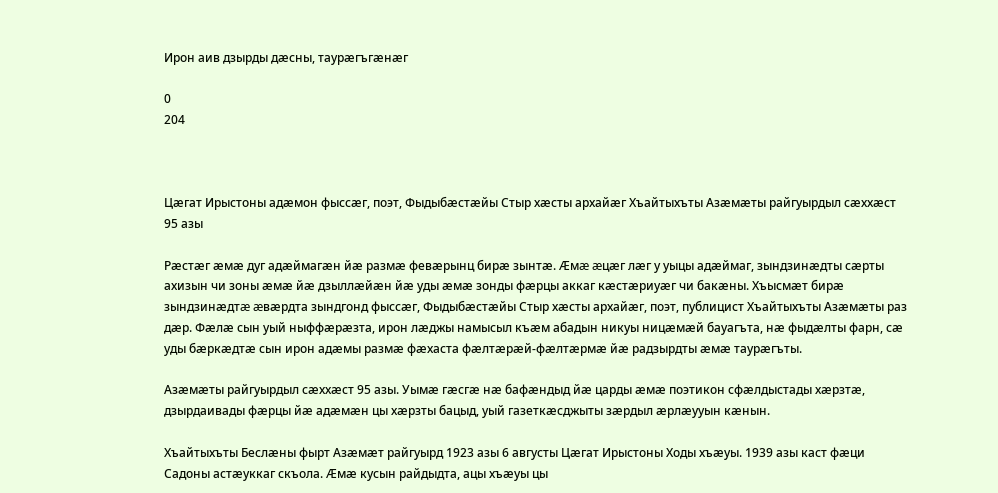Ирон аив дзырды дæсны, таурæгъгæнæг

0
204



Цæгат Ирыстоны адæмон фыссæг, поэт, Фыдыбæстæйы Стыр хæсты архайæг Хъайтыхъты Азæмæты райгуырдыл сæххæст 95 азы

Рæстæг æмæ дуг адæймагæн йæ размæ февæрынц бирæ зынтæ. Æмæ æцæг лæг у уыцы адæймаг, зындзинæдты сæрты ахизын чи зоны æмæ йæ дзыллæйæн йæ уды æмæ зонды фæрцы аккаг кæстæриуæг чи бакæны. Хъысмæт бирæ зындзинæдтæ æвæрдта зындгонд фыссæг, Фыдыбæстæйы Стыр хæсты архайæг, поэт, публицист Хъайтыхъты Азæмæты раз дæр. Фæлæ сын уый ныффæрæзта, ирон лæджы намысыл къæм абадын никуы ницæмæй бауагъта, нæ фыдæлты фарн, сæ уды бæркæдтæ сын ирон адæмы размæ фæхаста фæлтæрæй-фæлтæрмæ йæ радзырдты æмæ таурæгъты.

Азæмæты райгуырдыл сæххæст 95 азы. Уымæ гæсгæ нæ бафæндыд йæ царды æмæ поэтикон сфæлдыстады хæрзтæ, дзырдаивады фæрцы йæ адæмæн цы хæрзты бацыд, уый газеткæсджыты зæрдыл æрлæууын кæнын.

Хъайтыхъты Беслæны фырт Азæмæт райгуырд 1923 азы 6 августы Цæгат Ирыстоны Ходы хъæуы. 1939 азы каст фæци Садоны астæуккаг скъола. Æмæ кусын райдыдта, ацы хъæуы цы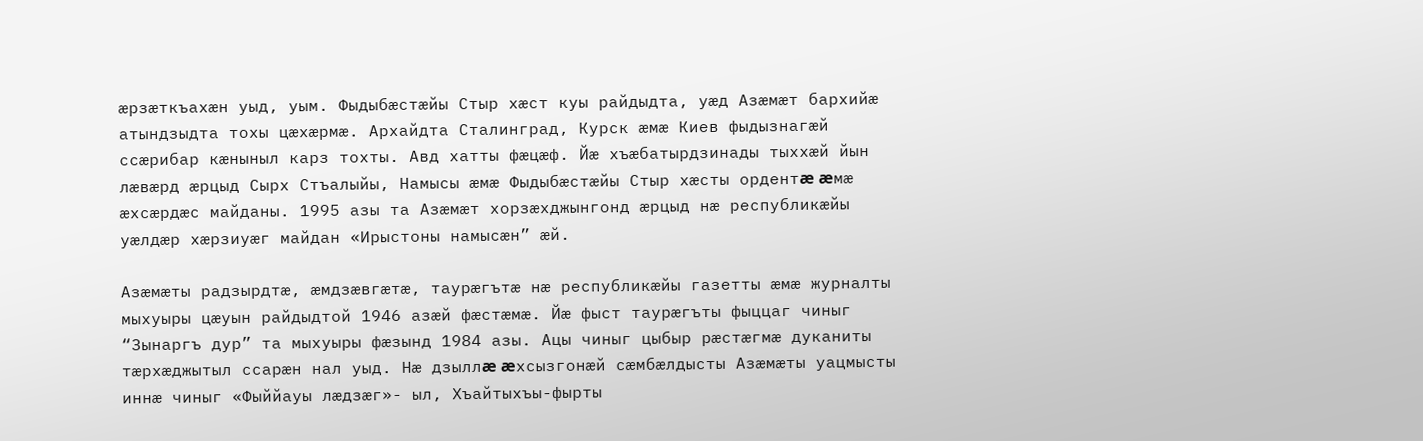æрзæткъахæн уыд, уым. Фыдыбæстæйы Стыр хæст куы райдыдта, уæд Азæмæт бархийæ атындзыдта тохы цæхæрмæ. Архайдта Сталинград, Курск æмæ Киев фыдызнагæй ссæрибар кæныныл карз тохты. Авд хатты фæцæф. Йæ хъæбатырдзинады тыххæй йын лæвæрд æрцыд Сырх Стъалыйы, Намысы æмæ Фыдыбæстæйы Стыр хæсты ордентæ æмæ æхсæрдæс майданы. 1995 азы та Азæмæт хорзæхджынгонд æрцыд нæ республикæйы уæлдæр хæрзиуæг майдан «Ирыстоны намысæн” æй.

Азæмæты радзырдтæ, æмдзæвгæтæ, таурæгътæ нæ республикæйы газетты æмæ журналты мыхуыры цæуын райдыдтой 1946 азæй фæстæмæ. Йæ фыст таурæгъты фыццаг чиныг “Зынаргъ дур” та мыхуыры фæзынд 1984 азы. Ацы чиныг цыбыр рæстæгмæ дуканиты тæрхæджытыл ссарæн нал уыд. Нæ дзыллæ æхсызгонæй сæмбæлдысты Азæмæты уацмысты иннæ чиныг «Фыййауы лæдзæг»- ыл, Хъайтыхъы-фырты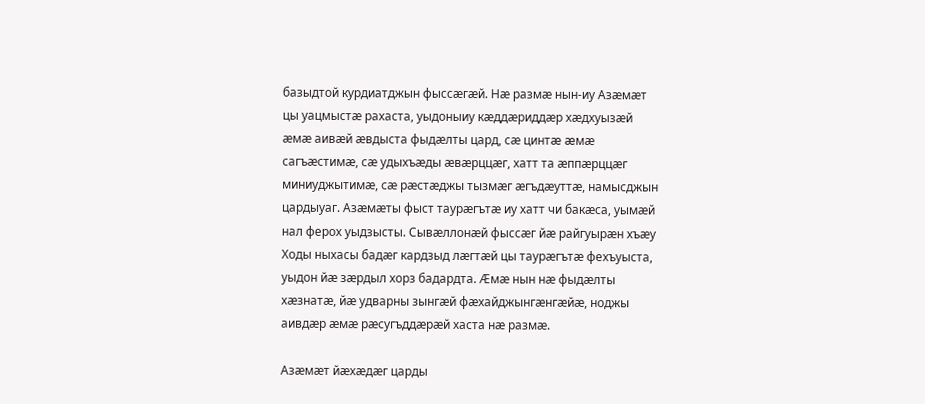базыдтой курдиатджын фыссæгæй. Нæ размæ нын-иу Азæмæт цы уацмыстæ рахаста, уыдоныиу кæддæриддæр хæдхуызæй æмæ аивæй æвдыста фыдæлты цард, сæ цинтæ æмæ сагъæстимæ, сæ удыхъæды æвæрццæг, хатт та æппæрццæг миниуджытимæ, сæ рæстæджы тызмæг æгъдæуттæ, намысджын цардыуаг. Азæмæты фыст таурæгътæ иу хатт чи бакæса, уымæй нал ферох уыдзысты. Сывæллонæй фыссæг йæ райгуырæн хъæу Ходы ныхасы бадæг кардзыд лæгтæй цы таурæгътæ фехъуыста, уыдон йæ зæрдыл хорз бадардта. Æмæ нын нæ фыдæлты хæзнатæ, йæ удварны зынгæй фæхайджынгæнгæйæ, ноджы аивдæр æмæ рæсугъддæрæй хаста нæ размæ.

Азæмæт йæхæдæг царды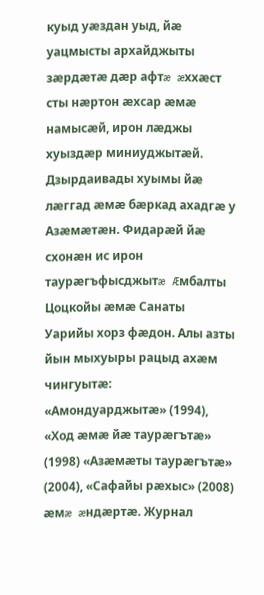куыд уæздан уыд, йæ уацмысты архайджыты зæрдæтæ дæр афтæ æххæст сты нæртон æхсар æмæ намысæй, ирон лæджы хуыздæр миниуджытæй. Дзырдаивады хуымы йæ лæггад æмæ бæркад ахадгæ у Азæмæтæн. Фидарæй йæ схонæн ис ирон таурæгъфысджытæ Æмбалты Цоцкойы æмæ Санаты Уарийы хорз фæдон. Алы азты йын мыхуыры рацыд ахæм чингуытæ: «Амондуарджытæ» (1994), «Ход æмæ йæ таурæгътæ» (1998) «Азæмæты таурæгътæ» (2004), «Сафайы рæхыс» (2008) æмæ æндæртæ. Журнал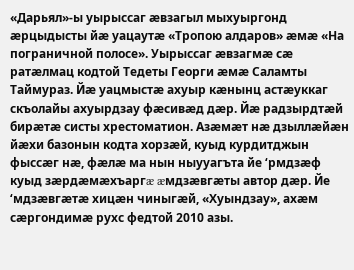«Дарьял»-ы уырыссаг æвзагыл мыхуыргонд æрцыдысты йæ уацаутæ «Тропою алдаров» æмæ «На пограничной полосе». Уырыссаг æвзагмæ сæ ратæлмац кодтой Тедеты Георги æмæ Саламты Таймураз. Йæ уацмыстæ ахуыр кæнынц астæуккаг скъолайы ахуырдзау фæсивæд дæр. Йæ радзырдтæй бирæтæ систы хрестоматион. Азæмæт нæ дзыллæйæн йæхи базонын кодта хорзæй, куыд курдитджын фыссæг нæ, фæлæ ма нын ныууагъта йе ‘рмдзæф куыд зæрдæмæхъаргæ æмдзæвгæты автор дæр. Йе ‘мдзæвгæтæ хицæн чиныгæй, «Хуындзау», ахæм сæргондимæ рухс федтой 2010 азы.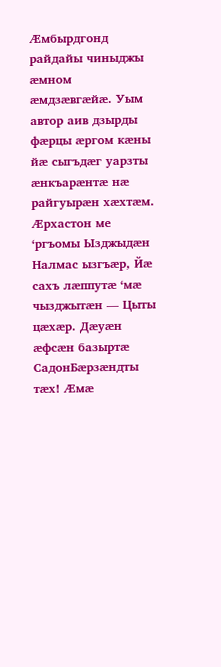Æмбырдгонд райдайы чиныджы æмном æмдзæвгæйæ. Уым автор аив дзырды фæрцы æргом кæны йæ сыгъдæг уарзты æнкъарæнтæ нæ райгуырæн хæхтæм. Æрхастон ме ‘ргъомы Ызджыдæн Налмас ызгъæр, Йæ сахъ лæппутæ ‘мæ чызджытæн — Цыты цæхæр. Дæуæн æфсæн базыртæ СадонБæрзæндты тæх! Æмæ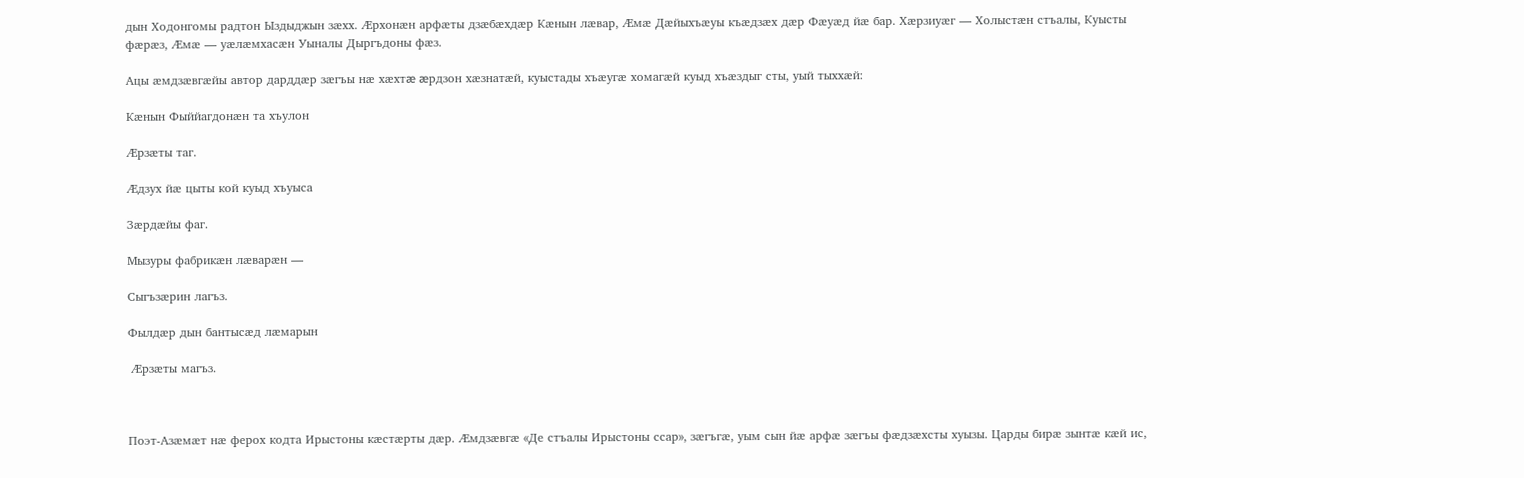дын Ходонгомы радтон Ыздыджын зæхх. Æрхонæн арфæты дзæбæхдæр Кæнын лæвар, Æмæ Дæйыхъæуы къæдзæх дæр Фæуæд йæ бар. Хæрзиуæг — Холыстæн стъалы, Куысты фæрæз, Æмæ — уæлæмхасæн Уыналы Дыргъдоны фæз.

Ацы æмдзæвгæйы автор дарддæр зæгъы нæ хæхтæ æрдзон хæзнатæй, куыстады хъæугæ хомагæй куыд хъæздыг сты, уый тыххæй:

Кæнын Фыййагдонæн та хъулон

Æрзæты таг.

Æдзух йæ цыты кой куыд хъуыса

Зæрдæйы фаг.

Мызуры фабрикæн лæварæн —

Сыгъзæрин лагъз.

Фылдæр дын бантысæд лæмарын

 Æрзæты магъз.



Поэт-Азæмæт нæ ферох кодта Ирыстоны кæстæрты дæр. Æмдзæвгæ «Де стъалы Ирыстоны ссар», зæгъгæ, уым сын йæ арфæ зæгъы фæдзæхсты хуызы. Царды бирæ зынтæ кæй ис,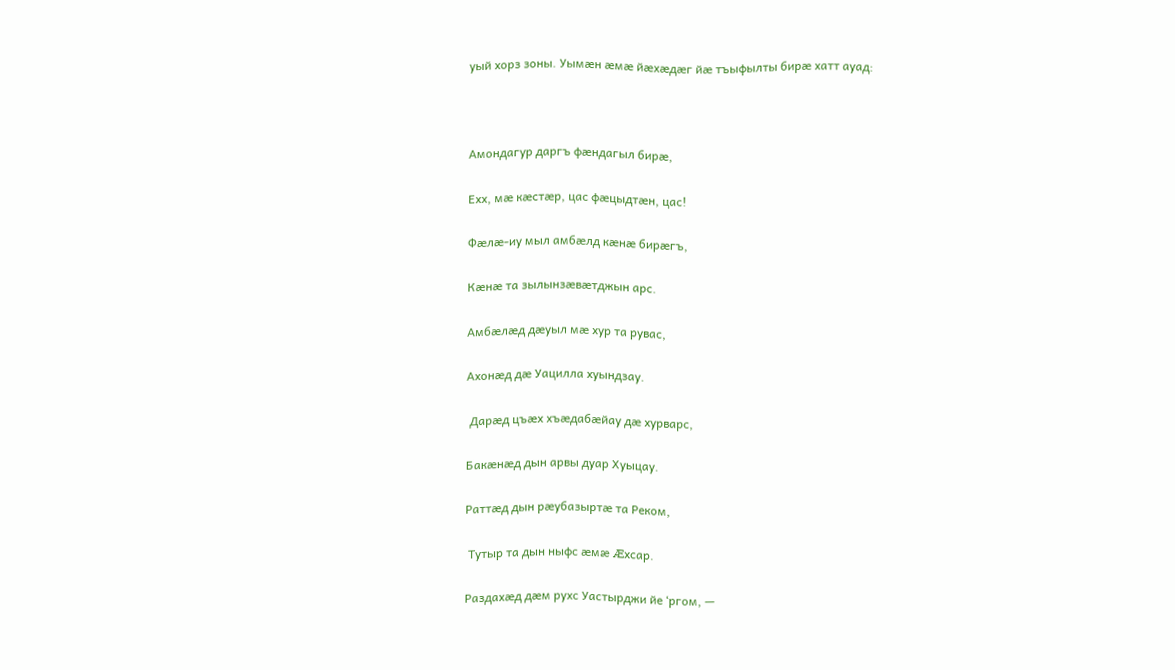уый хорз зоны. Уымæн æмæ йæхæдæг йæ тъыфылты бирæ хатт ауад:



Амондагур даргъ фæндагыл бирæ,

Ехх, мæ кæстæр, цас фæцыдтæн, цас!

Фæлæ-иу мыл амбæлд кæнæ бирæгъ,

Кæнæ та зылынзæвæтджын арс.

Амбæлæд дæуыл мæ хур та рувас,

Ахонæд дæ Уацилла хуындзау.

 Дарæд цъæх хъæдабæйау дæ хурварс,

Бакæнæд дын арвы дуар Хуыцау.

Раттæд дын рæубазыртæ та Реком,

 Тутыр та дын ныфс æмæ Æхсар.

Раздахæд дæм рухс Уастырджи йе ‘ргом, —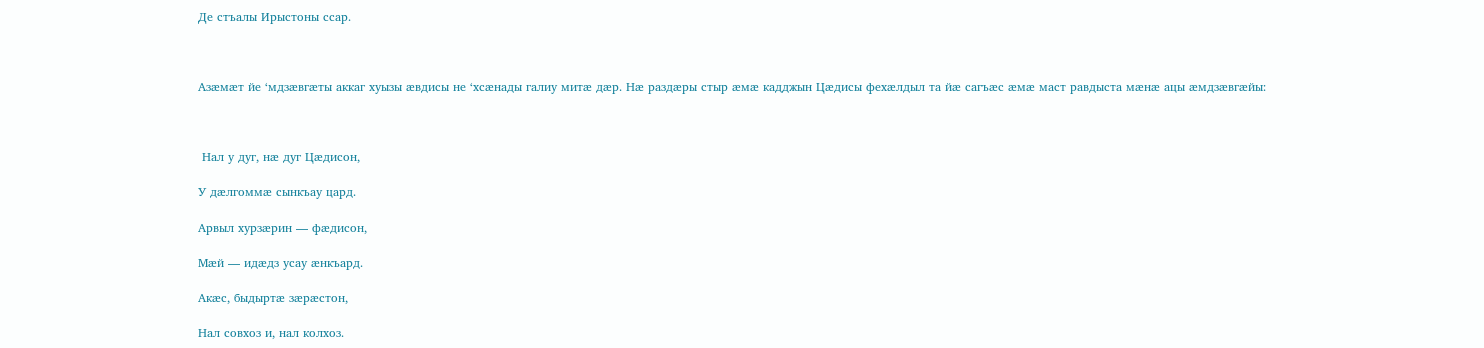Де стъалы Ирыстоны ссар.



Азæмæт йе ‘мдзæвгæты аккаг хуызы æвдисы не ‘хсæнады галиу митæ дæр. Нæ раздæры стыр æмæ кадджын Цæдисы фехæлдыл та йæ сагъæс æмæ маст равдыста мæнæ ацы æмдзæвгæйы:



 Нал у дуг, нæ дуг Цæдисон,

У дæлгоммæ сынкъау цард.

Арвыл хурзæрин — фæдисон,

Мæй — идæдз усау æнкъард.

Акæс, быдыртæ зæрæстон,

Нал совхоз и, нал колхоз.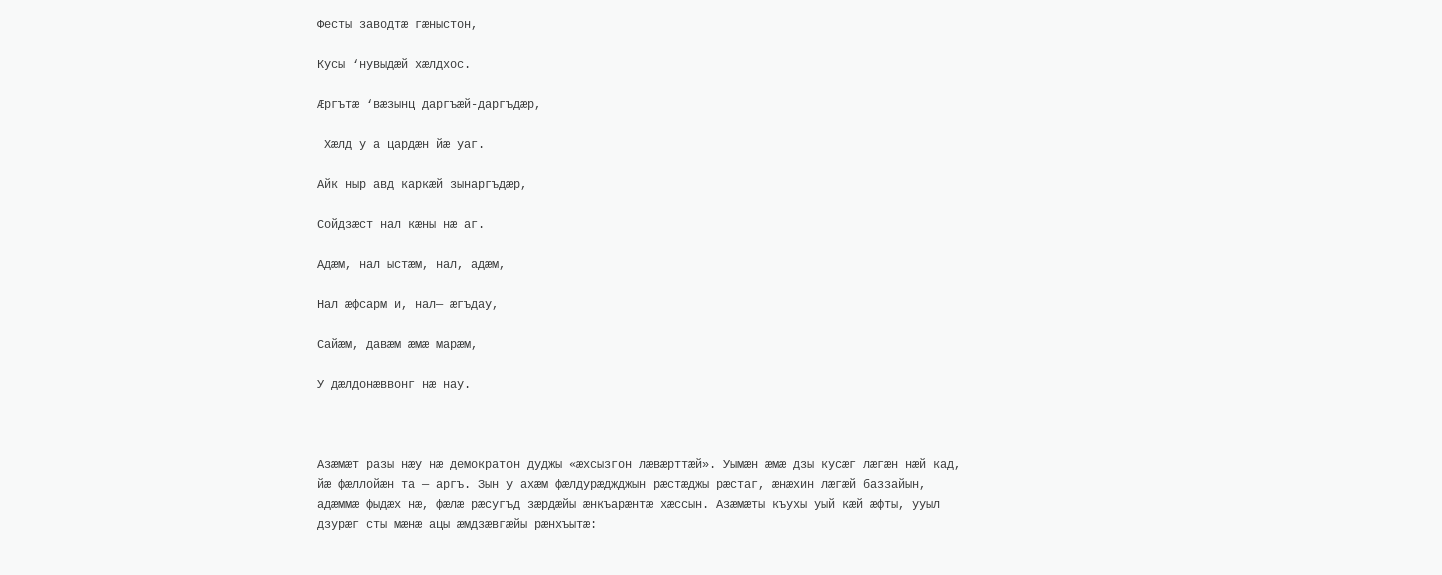Фесты заводтæ гæныстон,

Кусы ‘нувыдæй хæлдхос.

Æргътæ ‘вæзынц даргъæй-даргъдæр,

 Хæлд у а цардæн йæ уаг.

Айк ныр авд каркæй зынаргъдæр,

Сойдзæст нал кæны нæ аг.

Адæм, нал ыстæм, нал, адæм,

Нал æфсарм и, нал— æгъдау,

Сайæм, давæм æмæ марæм,

У дæлдонæввонг нæ нау.



Азæмæт разы нæу нæ демократон дуджы «æхсызгон лæвæрттæй». Уымæн æмæ дзы кусæг лæгæн нæй кад, йæ фæллойæн та — аргъ. Зын у ахæм фæлдурæджджын рæстæджы рæстаг, æнæхин лæгæй баззайын, адæммæ фыдæх нæ, фæлæ рæсугъд зæрдæйы æнкъарæнтæ хæссын. Азæмæты къухы уый кæй æфты, ууыл дзурæг сты мæнæ ацы æмдзæвгæйы рæнхъытæ: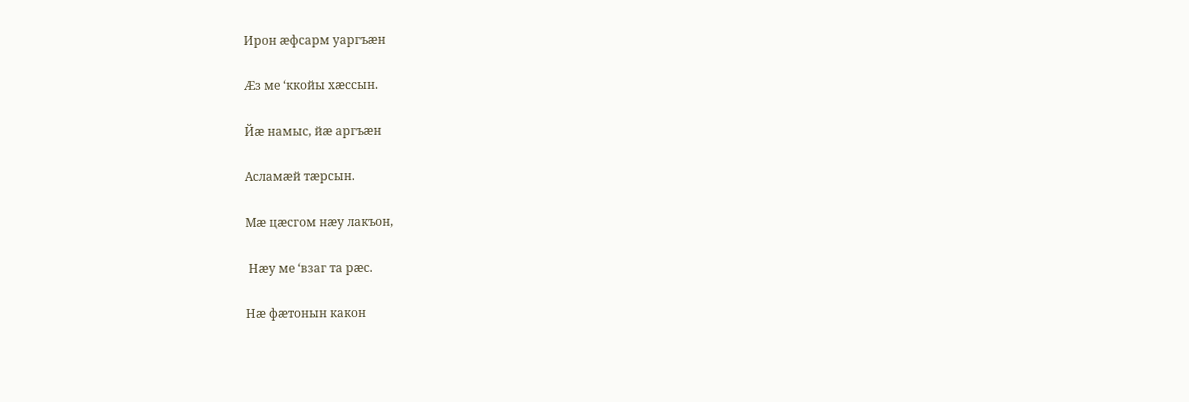Ирон æфсарм уаргъæн

Æз ме ‘ккойы хæссын.

Йæ намыс, йæ аргъæн

Асламæй тæрсын.

Мæ цæсгом нæу лакъон,

 Нæу ме ‘взаг та рæс.

Нæ фæтонын какон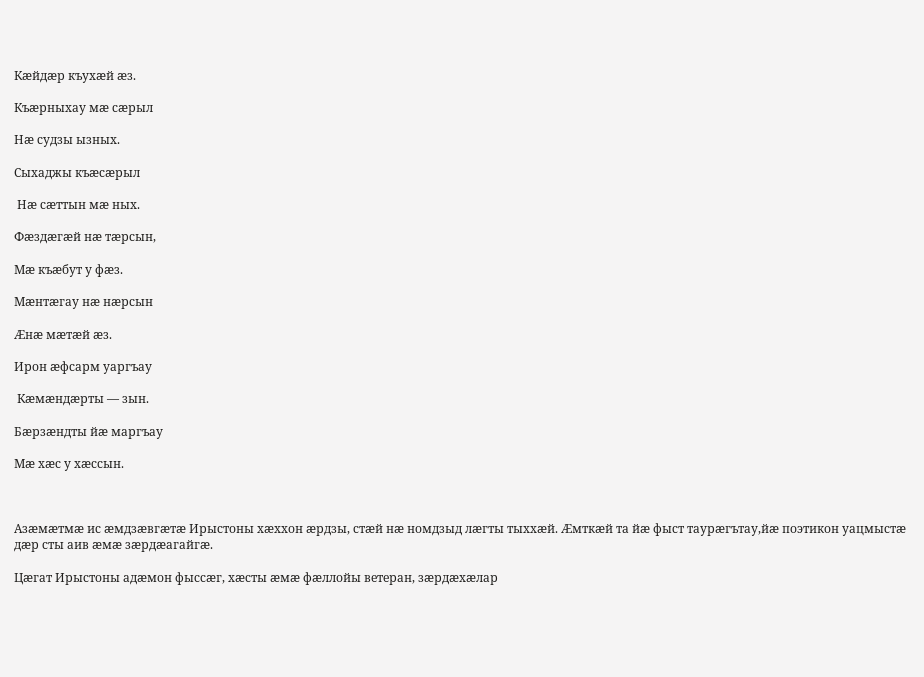Кæйдæр къухæй æз.

Къæрныхау мæ сæрыл

Нæ судзы ызных.

Сыхаджы къæсæрыл

 Нæ сæттын мæ ных.

Фæздæгæй нæ тæрсын,

Мæ къæбут у фæз.

Мæнтæгау нæ нæрсын

Æнæ мæтæй æз.

Ирон æфсарм уаргъау

 Кæмæндæрты — зын.

Бæрзæндты йæ маргъау

Мæ хæс у хæссын.



Азæмæтмæ ис æмдзæвгæтæ Ирыстоны хæххон æрдзы, стæй нæ номдзыд лæгты тыххæй. Æмткæй та йæ фыст таурæгътау,йæ поэтикон уацмыстæ дæр сты аив æмæ зæрдæагайгæ.

Цæгат Ирыстоны адæмон фыссæг, хæсты æмæ фæллойы ветеран, зæрдæхæлар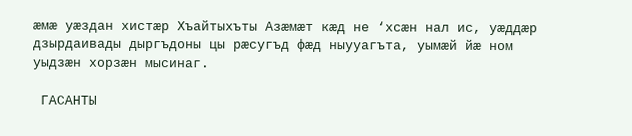æмæ уæздан хистæр Хъайтыхъты Азæмæт кæд не ‘хсæн нал ис, уæддæр дзырдаивады дыргъдоны цы рæсугъд фæд ныууагъта, уымæй йæ ном уыдзæн хорзæн мысинаг.

 ГАСАНТЫ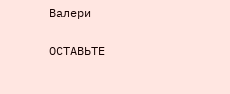Валери

ОСТАВЬТЕ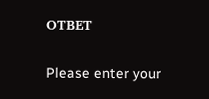ОТВЕТ

Please enter your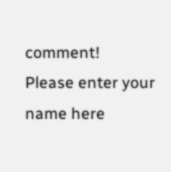comment!
Please enter your name here